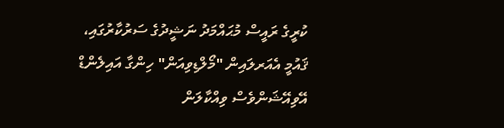ކުރީގެ ރައީސް މުޙައްމަދު ނަޝީދުގެ ސަރުކާރުގައި، ޤައުމީ އެއަރލައިން "މޯލްޑިވިއަން" ހިންގާ އައިލެންޑް އޭވިއޭޝަންވެސް ވިއްކާލަން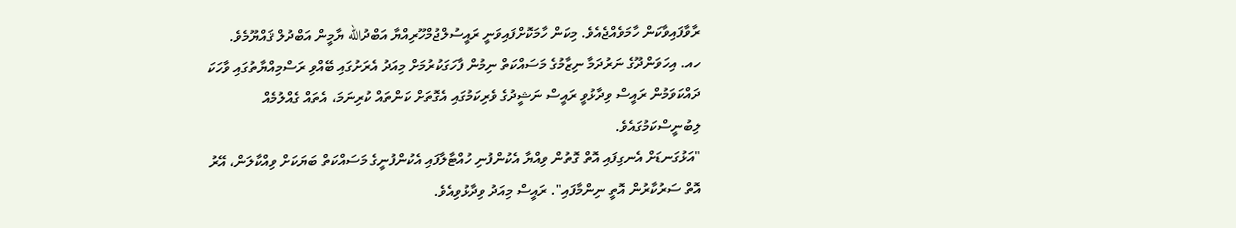ރާވާފައިވާކަން ހާމަވެއްޖެއެވެ. މިކަން ހާމަކޮށްފައިވަނީ ރައީސުލްޖުމްހޫރިއްޔާ އަބްދުالله ޔާމީން އަބްދުލް ޤައްޔޫމެވެ.
ހއ. އިހަވަންދޫގެ ނަރުދަމާ ނިޒާމުގެ މަސައްކަތް ނިމުން ފާހަގަކުރުމަށް މިއަދު އެރަށުގައި ބޭއްވި ރަސްމިއްޔާތުގައި ވާހަކަ ދައްކަވަމުން ރައީސް ވިދާޅުވީ ރައީސް ނަޝީދުގެ ވެރިކަމުގައި އެގޮތަށް ކަންތައް ކުރިނަމަ، އެތައް ގެއްލުމެއް ލިބުނީސްކަމުގައެވެ.
"އަޅުގަނޑަށް އެނގިފައި އޮތް ގޮތުން ވިއްޔާ އެކުންފުނި ހުއްޓާލާފައި އެކުންފުނީގެ މަސައްކަތް ބަޔަކަށް ވިއްކާލަން، އޭރު އޮތް ސަރުކާރުން އޮތީ ނިންމާފައި". ރައީސް މިއަދު ވިދާޅުވިއެވެ.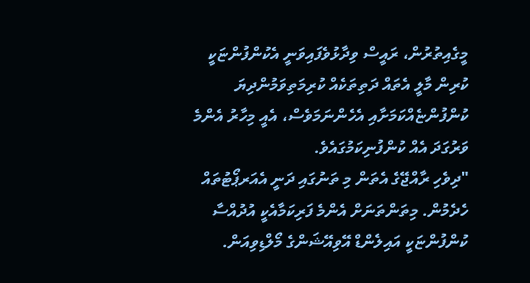މީގެއިތުރުން، ރައީސް ވިދާޅުވެފައިވަނީ އެކުންފުންޏަކީ ކުރިން މާލީ އެތައް ދަތިތަކެއް ކުރިމަތިވަމުންދިޔަ ކުންފުންޏެއްކަމަށާއި އެހެންނަމަވެސް، އެއީ މިހާރު އެންމެ ވަރުގަދަ އެއް ކުންފުނިކަމުގައެވެ.
"ދިވެހި ރާއްޖޭގެ އެތަން މި ތަނުގައި ދަނީ އެއަރޕޯޓުތައް ހެދެމުން. މިތަންތަނަށް އެންމެ ފަރިކަމާއެކީ އުދުއްސާ ކުންފުންޏަކީ އައިލެންޑް އޭވިއޭޝަންގެ މޯލްޑިވިއަން.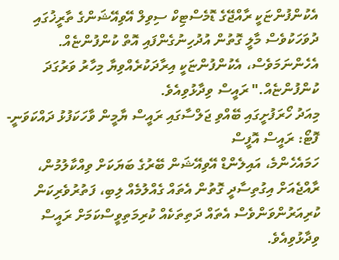އެކުންފުންޏަކީ ރާއްޖޭގެ ޑޮމެސްޓިކް ސިވިލް އޭވިއޭޝަންގެ ތާރީޚުގައި ދުވަހަކުވެސް މާލީ ގޮތުން އުދުހިނުގެންފައި އޮތް ކުންފުންޏެއް. އެހެންނަމަވެސް، އެކުންފުންޏަކީ އިރާދަކުރެއްވިޔާ މިހާރު ވަރުގަދަ ކުންފުންޏެއް." ރައީސް ވިދާޅުވިއެވެ.
މިއަދު ހޯރަފުށީގައި ބޭއްވި ޖަލްސާގައި ރައީސް ޔާމީން ވާހަކަފުޅު ދައްކަވަނީ- ފޮޓޯ: ރައީސް އޮފީސް
ހަމައެހެންމެ، އައިލެންޑް އޭވިއޭޝަން ބޭރުގެ ބަޔަކަށް ވިއްކާލުމުން، ރާއްޖެއަށް އިގުތިސާދީ ގޮތުން އެތައް ގެއްލުމެއް ލިބި، ފަތުރުވެރިކަން ކުރިއަރުންވަންވެސް އެތައް ދަތިތަކެއް ކުރިމަތިވީސްކަމަށް ރައީސް ވިދާޅުވިއެވެ.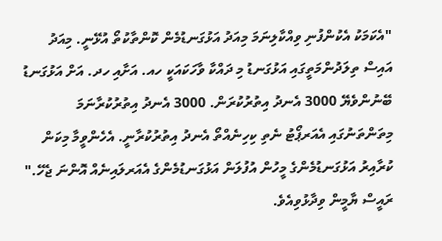"އެކަމަކު އެކުންފުނި ވިއްކާލިނަމަ މިއަދު އަޅުގަނޑުމެން ކޮންތާކުތޯ އުޅޭނީ. މިއަދު އައިސް ތިލަދުންމަތީގައި އަޅުގަނޑު މި ދައްކާ ވާހަކައަކީ ހއ. އަށާއި ހދ. އަށް އަޅުގަނޑު ބޭނުންވެޔޭ 3000 އެނދު އިތުރުކުރަން. 3000 އެނދު އިތުރުކުރާނަމަ މިތަންތަނުގައި އެއަރޕޯޓު ނެތި ކިހިނެއްތޯ އެނދު އިތުރުކުރާނީ. އެހެންވީމާ މިކަން ކުރާއިރު އަޅުގަނޑުމެންގެ މީހުން އުފުލަން އަޅުގަނޑުމެންގެ އެއަރލައިނެއް އޮންނަ ޖެހޭ." ރައީސް ޔާމީން ވިދާޅުވިއެވެ.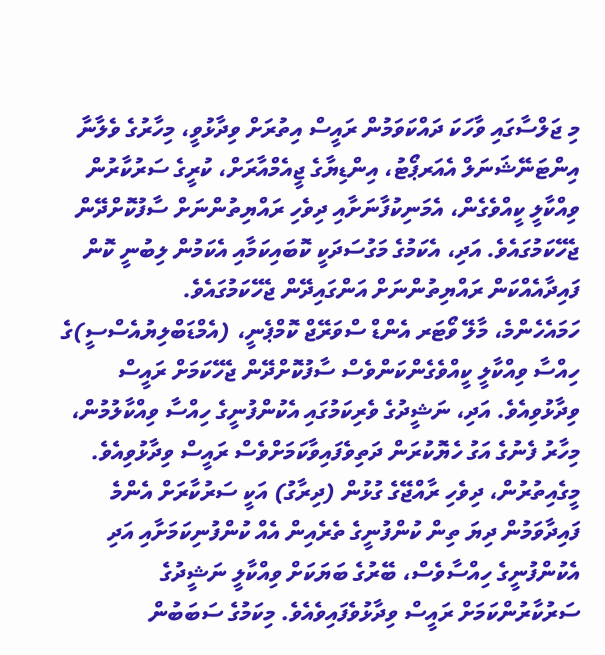މި ޖަލްސާގައި ވާހަކަ ދައްކަވަމުން ރައީސް އިތުރަށް ވިދާޅުވީ، މިހާރުގެ ވެލާނާ އިންޓަނޭޝަނަލް އެއަރޕޯޓު، އިންޑިޔާގެ ޖީއެމްއާރަށް، ކުރީގެ ސަރުކާރުން ވިއްކާލީ ކީއްވެގެން، އެމަނިކުފާނަށާއި ދިވެހި ރައްޔިތުންނަށް ސާފުކޮށްދޭން ޖެހޭކަމުގައެވެ. އަދި، އެކަމުގެ މަގުސަދަކީ ކޮބައިކަމާއި އެކަމުން ލިބުނީ ކޮން ފައިދާއެއްކަން ރައްޔިތުންނަށް އަންގައިދޭން ޖެހޭކަމުގައެވެ.
ހަމައެހެންމެ، މާލޭ ވޯޓަރ އެންޑް ސްވަރޭޖް ކޮމްޕެނީ، (އެމްޑަބްލިޔުއެސްސީ)ގެ ހިއްސާ ވިއްކާލީ ކީއްވެގެންކަންވެސް ސާފުކޮށްދޭން ޖެހޭކަމަށް ރައީސް ވިދާޅުވިއެވެ. އަދި، ނަޝީދުގެ ވެރިކަމުގައި އެކުންފުނީގެ ހިއްސާ ވިއްކާލުމުން، މިހާރު ފެނުގެ އަގު ހެޔޮކުރަން ދަތިވެފައިވާކަމަށްވެސް ރައީސް ވިދާޅުވިއެވެ.
މީގެއިތުރުން، ދިވެހި ރާއްޖޭގެ ގުޅުން (ދިރާގު) އަކީ ސަރުކާރަށް އެންމެ ފައިދާވަމުން ދިޔަ ތިން ކުންފުނީގެ ތެރެއިން އެއް ކުންފުނިކަމަށާއި އަދި އެކުންފުނީގެ ހިއްސާވެސް، ބޭރުގެ ބަޔަކަށް ވިއްކާލީ ނަޝީދުގެ ސަރުކާރުންކަމަށް ރައީސް ވިދާޅުވެފައިވެއެވެ. މިކަމުގެ ސަބަބުން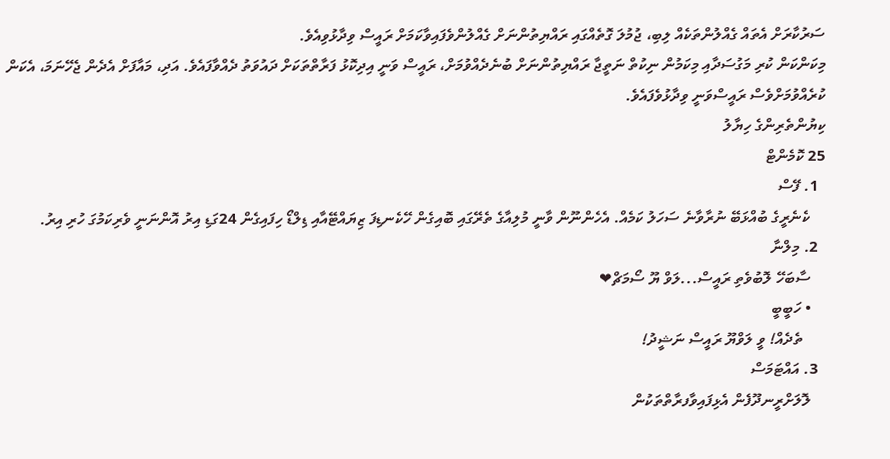ސަރުކާރަށް އެތައް ގެއްލުންތަކެއް ލިބި، ޖުމުލަ ގޮތެއްގައި ރައްޔިތުންނަށް ގެއްލުންވެފައިވާކަމަށް ރައީސް ވިދާޅުވިއެވެ.
މިކަންކަން ކުރި މަގުސަދާއި މިކަމުން ނިކުތް ނަތީޖާ ރައްޔިތުންނަށް ބުނެދެއްވުމަށް، ރައީސް ވަނީ އިދިކޮޅު ފަރާތްތަކަށް ދައުވަތު ދެއްވާފައެވެ. އަދި، މައާފަށް އެދެން ޖެހޭނަމަ، އެކަން ކުރެއްވުމަށްވެސް ރައީސްވަނީ ވިދާޅުވެފައެވެ.
ކިޔުންތެރިންގެ ހިޔާލު
25 ކޮމެންޓް
  1. ފޭސް
    ކެނެރީގެ ބުއްޅަބޭ ނުރާވާނެ ސަހަލު ކަމެއް. އެހެންނޫން ވާނީ މުލިއާގެ ތެރޭގައި ބޮއިގެން ހޭކެނޑިފަ ޒިޔައްޓޭއާއި ޑިލްޑޯ ހިފައިގެން 24ގަޑި އިރު އޮންނަނީ ވެރިކަމުގަ ހުރި އިރު.
  2. މިލްނާ
    ސާބަހޭ ލޮބުވެތި ރައީސް...ލަވް ޔޫ ސޯމަޗް❤
    • ހަބީބީ
      ތެދެއް! ވީ ލަވްޔޫ ރައީސް ނަޝީދު!
  3. އައްޓަމަސް
    ލޮލަށްރީނދޫފެން އެޅިފައިވާފރާތްތަކުން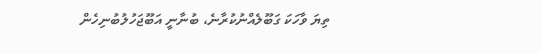ތިޔަ ވާހަކަ ގަބޫލެއްނުކުރާނެ، ބުނާނީ އަބޫޖަހުލުބުނިހެން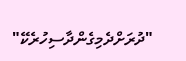"ދުރަށްދެމިގެންދާސިހުރެކޭ"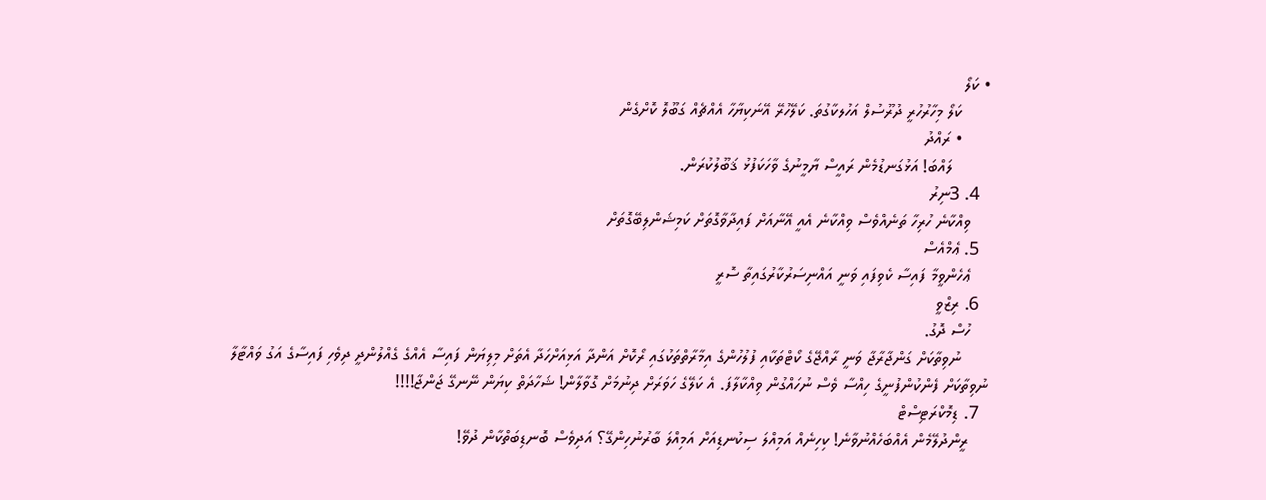• ކަލޯ
      ކަލޯ މިހާރުހުރީ ދުރޫސުލް އަހުލކާގުތަ. ކަލޭހުރޭ އޭނަކިޔާހާ އެއްޗެއް ގަބޫލޮ ކޮށްގެން
      • ރައްދު
        ލައްބަ! އަޅުގަނޑުމެން ރައީސް ޔާމީނުގެ ވާހަކަފުޅު ޤަބޫލުކުރަން.
  4. 3ނިރު
    ވިއްކާނެ ހުރިހާ ތަނެއްވެސް ވިއްކާނެ އެއީ އޭނާއަށް ފައިދާވާގޮތަށް ކަމިޝަންލިބޭގޮތަށް
  5. ޢެމްއެސް
    ޢެހެންވީމާ ފައިސާ ކެވިފައި ވަނީ އައްނިސަރުކާރުގައިތާ ސޮރީ
  6. ރިޒްވީ
    ހުސް ދޮގު.
      ނުވިތާކަށް ގަންޖާރާޖާ ވަނީ ރާއްޖޭގެ ކޯޓްތަކާއި ފުލުހުންގެ އިމާރާތްތަކުގައި ރޯކޮށް އަންދާ އަޅިއަށްހަދާ އެތަށް މިލިޔަން ފައިސާ އެއްގެ ގެއްލުންދީ ދިވެހި ފައިސާގެ އަގު ވައްޓާލާ ނުވިތާކަށް ފެންކުންފުނީގެ ހިއްސާ ވެސް ނުހައްގުން ވިއްކާލާފަ. އެ ކަލޭގެ ހަވަރަށް ދިނުމަށް ގޮވާލާން! ޝަހާދަތް ކިޔަން ނޭނގޭ ޖަންޖާ!!!!
  7. ޑިމޮކްރަޓިސްޓް
    ރީންދުލޭމެން އެއްބަހެއްނުވާނެ! ކިހިނެއް އަމިއްލަ ސިކުނޑިއަށް އަމިއްލަ ބާރުނުހިންގޭ؟ އަދިވެސް ބޮނޑިބަތްކާން ދުވޭ!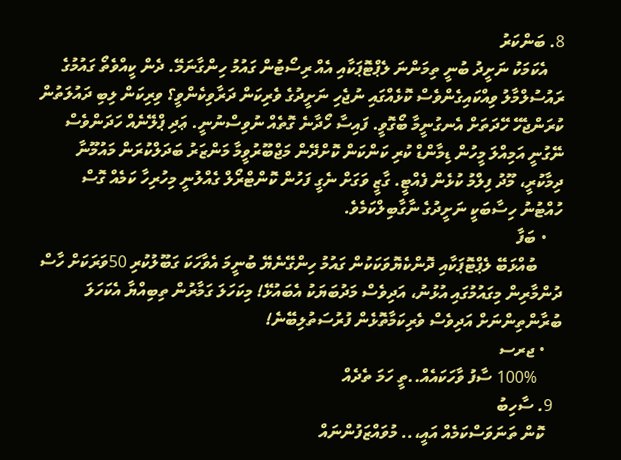8. ބަންކަރު
    އެކަމަކު ނަށީދު ބުނީ ތިމަންނަ ލެޕްޓޮޕަކާއި އެއް ރިސޯޓުން ގައުމު ހިންގާނަމޭ. ދެން ކީއްވެތޯ ގައުމުގެ ރައުސުލްމާލު ވިއްކައިގެންވެސް ކޮޅެއްގައި ނުޖެހި ނަށީދުގެ ވެރިކަން ދަރާވިކެންވީ؟ ވިރިކަން ލިބި ދައުލަތުން ކުރަންޖެހޭ ހޭދަތަށް އެނގުނީމާ ބޯގޮވީ. ފައިސާ ހޯދާނެ ގޮތެއް ނުވިސްނުނީ. ޢަދި ޕްލޭނެއް ހަދަންވެސް ނޭގުނީ އަމިއްލަ މީހުން ޑިމާންޑް ކުރި ކަންކަން ކޮށްދޭން މަޖްބޫރުވީމާ މަންޒަރު ބަދަލްކުރަން މައުމޫނާ ދިމާކުރީ، މޫދު ފިލްމު ކުޅެން ފެއްޓީ. ގާޒީ ވަގަށް ނެގީ ފަހުން ކޮންޓްރޯލް ގެއްލުނީ މިހުރިހާ ކަމެއް ގޮސް ހުއްޓުނު ހިސާބަކީ ނަށީދުގެ ނާގާބިލްކަމެވެ.
    • ބަފާ
      ބުއްޅަބޭ ލެޕްޓޮޕަކާއި ދޮންކެޔޮވަކަކުން ގައުމު ހިންގޭނެޔޭ ބުނީމަ އެވާހަކަ ގަބޫލުކުރި 50ވަރަކަށް ހާސް ދުންމާރިން މިގައުމުގައި އުޅުނު، އަދިވެސް މަދުބަޔަކު އެބައުޅޭ! މިކަހަލަ ގަމާރުން ތިބިއްޔާ އެކަހަލަ ބުރާންތިންނަށް އަދިވެސް ވެރިކަމާތޮޅެން ފުރުސަތުލިބޭނެ!
    • ޖރސ
      100% ސާފު ވާހަކައެއް..ތީ ހަމަ ތެދެއް
  9. ސާހިބު
    ކޮން ތަނަވަސްކަމެއް އައީ،.. މުވައްޒަފުންނައް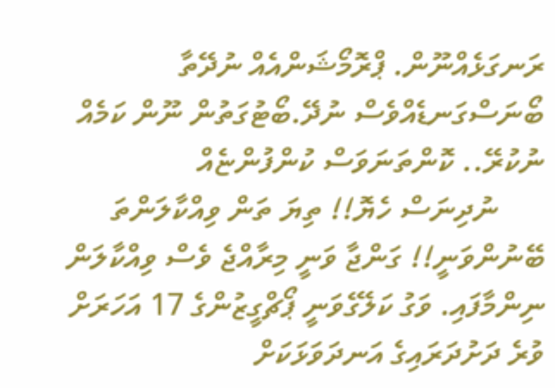ރަނގަޅެއްނޫން. ޕްރޮމޯޝަންއެއް ނުދޭތާ ބޯނަސްގަނޑެއްވެސް ނުދޭ.ބޯޓުގަތުން ނޫން ކަމެއް ނުކުރޭ.. ކޮންތަނަވަސް ކުންފުންޏެއް
      ނުދިނަސް ހެޔޮ!! ތިޔަ ތަން ވިއްކާލަންތަ ބޭނުންވަނީ!! ގަންޖާ ވަނީ މިރާއްޖެ ވެސް ވިއްކާލަން ނިންމާފައި. ވަގު ކަލޭގެވަނީ ޕޯޗްގީޒުންގެ 17 އަހަރަށް ވުރެ ދަށުދަރައިގެ އަނދަވަޅަކަށް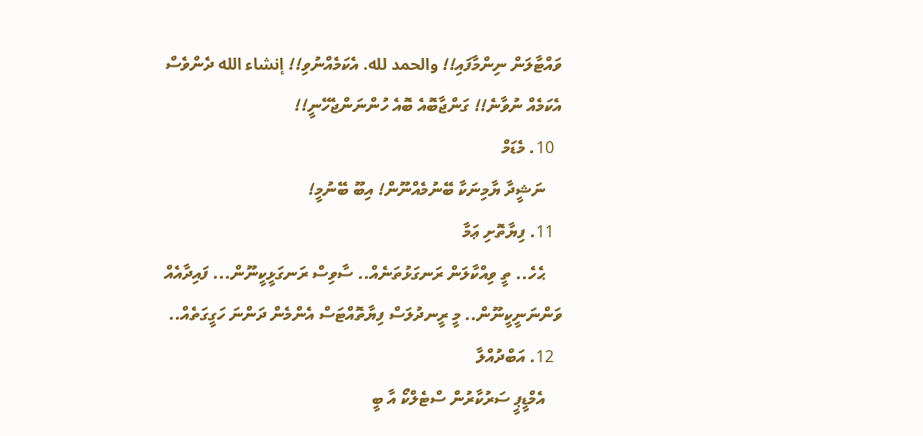ވައްޓާލަން ނިންމާފައި!! والحمد لله. އެކަމެއްނުވި!! إنشاء الله ދެންވެސް އެކަމެއް ނުވާނެ!! ގަންޖާބޮއެ ބޮއެ ހުންނަންޖެހޭނީ!!
  10. މެޑަމް
    ނަޝީދާ ޔާމިނަކާ ބޭނުމެއްނޫން! އިބޫ ބޭނުމީ!
  11. ފިޔާތޮށި ޢަމާ
    ޙެހެ.. ތީ ވިއްކާލަން ރަނގަޅުތަނެއް.. ސާވިސް ރަނގަޅީކީނޫން... ފައިދާއެއް ވަންނަނީކީނޫން.. މީ ރީނދުލަސް ފިޔާތޮއްޓަސް އެންމެން ދަންނަ ހަގީގަތެއް..
  12. އަބްދުއްލާ
    އެމްޑީޕީ ސަރުކާރުން ސްޓެލްކޯ އާ ބީ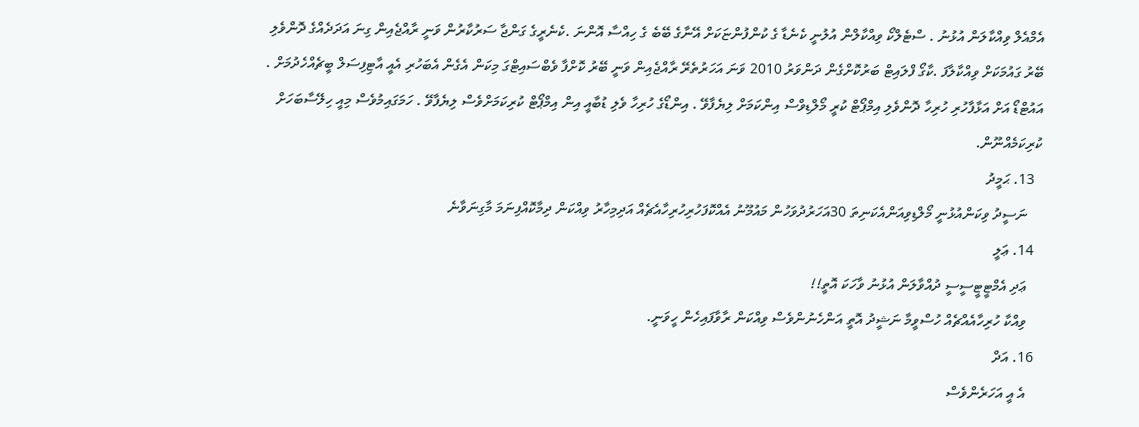އެމްއެލް ވިއްކާލަން އުޅުނު . ސްޓެލްކޯ ވިއްކާލްން އުލުނީ ކެނެޑާ ގެ ކުންފުންޏަކަށް އޭނާގެ ބޭބެ ގެ ހިއްސާ އޮންނަ .ކެނެރީގެ ގަންޖާ ސަރުކާރުން ވަނީ ރާއްޖެއިން ގިނަ އަދަދެއްގެ ދޮންވެލި ބޭރު ގައުމަކަށް ވިއްކާލާފަ .ކާގޯ ފްލައިޓް ބަރުކޮށްގެން ދަންވަރު 2010 ވަނަ އަހަރުތެރޭ ރާއްޖެއިން ވަނީ ބޭރު ކޮށްފާ ވެބްސައިޓްގަ މިކަން އެގެން އެބަހުރި އެއީ އާޓިފިސަލް ބީޗެއްހެދުމަށް . އައުޓްޑޯ އަށް އަޅާފާހުރި ހުރިހާ ދޮންވެލި އިމްޕޯޓް ކުރީ މޯލްޑިވްސް އިންކަމަށް ލިޔެފާވޭ . އިންޑޯގެ ހުރިހާ ވެލި ޑުބާއީ އިން އިމްޕޯޓް ކުރިކަމަށްވެސް ލިޔެފާވޭ . ހަމަގައިމުވެސް މިއީ ހިލޭސާބަހަށް ކުރިކަމެއްނޫން.
  13. ޙަމީދު
    ނަސީދު ވިކަންއުޅުނީ މޯލްޑިވިއަންއެކަނިތަ 30އަހަރުދުވަހުން މައުމޫނު އެއްކޮފަހުރިހުރިހާއެޗެއް އަދިމިހާރު ވިއްކަން ދިމާކޮއްފިނަމަ މާގިނަވާނެ
  14. ޢަލީ
    ޢަދި އެމްޓީޓީސީސީ ދުއްވާލަން އުޅުނު ވާހަކަ އޮތީ!!
    ވިއްކާ ހުރިހާއެއްޗެއް ހުސްވީމާ ނަޝީދު އޮތީ އަންހެނުންވެސް ވިއްކަން ރާވާފައިހެން ހީވަނީ.
  16. އަދް
    އެ އީ އަހަރެންވެސް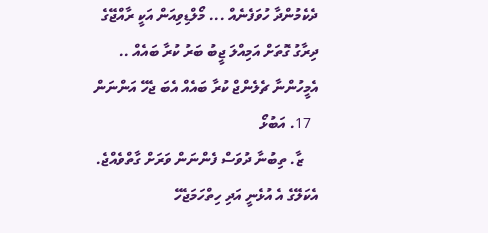ދެކެމުންދާ ހުވަފެނެއް ... މޯލްޑިވިއަން އަކީ ރާއްޖޭގެ ދިރާގު ގޮތަށް އަމިއްލަ ޖީބު ބަރު ކުރާ ބައެއް .. އެމީހުންނާ ޗެލެންޖް ކުރާ ބައެއް އެބަ ޖެހޭ އަންނަން
  17. އަބުޅޯ
    ޒާ. ތިބުނާ ދުވަސް ފެންނަން ވަރަށް ގާތްވެއްޖެ. އެކަލޭގެ އެ އުޅެނީ އަދި ހިތްހަމަޖެހޭ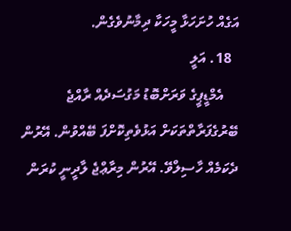އަގެއް ހުށަހަޅާ މީހަކާ ދިމާނުވެގެން.
  18. އަލީ
    އެމްޑީޕީގެ ވަރަށްބޮޑު މަގުސަދެއް ރާއްޖެ ބޭރުގެފަރާތްތަކަށް އަޅުވެތިކޮށްފަ ބޭއްވުން. އޭރުން ދެކަމެއް ހާސިލްވޭ. އޭރުން މިރާޢްޖެ ލާދީނީ ކުރަން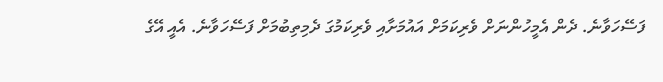ފަސޭހަވާނެ. ދެން އެމީހުންނަށް ވެރިކަމަށް އައުމަށާއި ވެރިކަމުގަ ދެމިތިބުމަށް ފަސޭހަވާނެ. އެއީ އޭގެ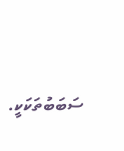ސަބަބުތަކަކީ.